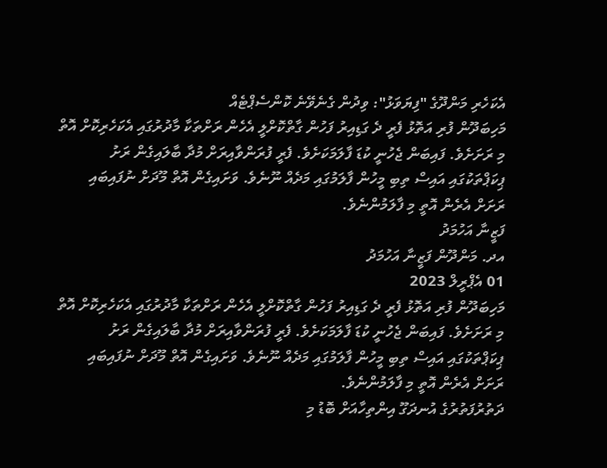އެކަހެރި މަންދޫގެ "ފިޔަވަޅު": ވިދުން ގެނެވޭނެ ކޮންސެޕްޓެއް
މަހިބަދޫން ފުރި އަތޮޅު ފެރީ ދެ ގަޑިއިރު ފަހުން ގާތްކޮށްލީ އެހެން ރަށްތަކާ މާދުރުގައި އެކަހެރިކޮށް އޮތް މި ރަށަށެވެ. ފައިބަން ޖެހުނީ ކުޑަ ފާލަމަކަށެވެ. ފެރީ ފުރަންވާއިރަށް މުދާ ބާލައިގެން ރަށު ޕިކަޕްތަކުގައި އައިސް ތިބި މީހުން ފާލަމުގައި މަދެއް ނޫނެވެ. ވަށައިގެން އޮތް މޫދަށް ނުފައިބައި ރަށަށް އެރެން އޮތީ މި ފާލަމުންނެވެ.
ފަޒީނާ އަހުމަދު
އދ. މަންދޫން ފަޒީނާ އަހުމަދު
01 އެޕްރީލް 2023
މަހިބަދޫން ފުރި އަތޮޅު ފެރީ ދެ ގަޑިއިރު ފަހުން ގާތްކޮށްލީ އެހެން ރަށްތަކާ މާދުރުގައި އެކަހެރިކޮށް އޮތް މި ރަށަށެވެ. ފައިބަން ޖެހުނީ ކުޑަ ފާލަމަކަށެވެ. ފެރީ ފުރަންވާއިރަށް މުދާ ބާލައިގެން ރަށު ޕިކަޕްތަކުގައި އައިސް ތިބި މީހުން ފާލަމުގައި މަދެއް ނޫނެވެ. ވަށައިގެން އޮތް މޫދަށް ނުފައިބައި ރަށަށް އެރެން އޮތީ މި ފާލަމުންނެވެ.
ދަތުރުފަތުރުގެ އުނދަގޫ އިންތިހާއަށް ބޮޑު މި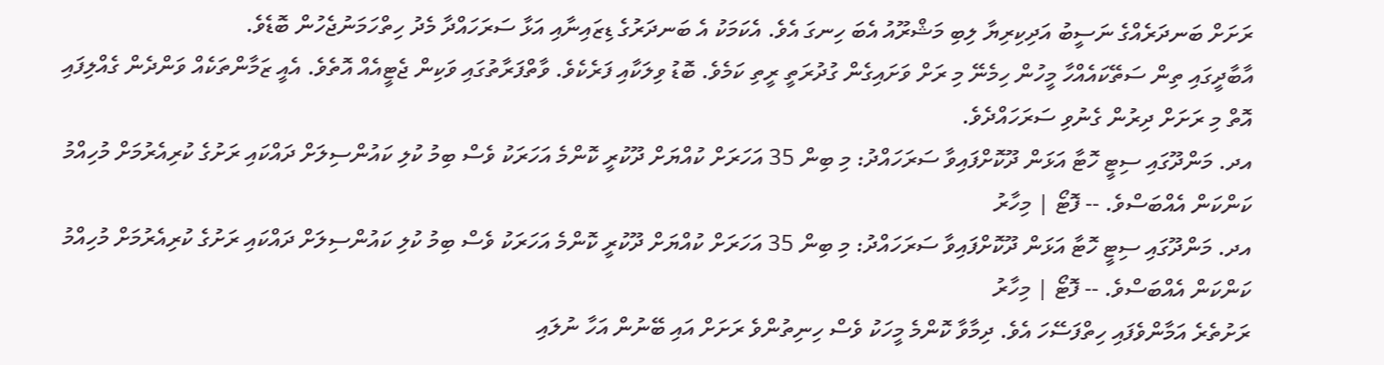ރަށަށް ބަނދަރެއްގެ ނަސީބު އަދިކިރިޔާ ލިބި މަޝްރޫއު އެބަ ހިނގަ އެވެ. އެކަމަކު އެ ބަނދަރުގެ ޑިޒައިނާއި އަޅާ ސަރަހައްދާ މެދު ހިތްހަމަނުޖެހުން ބޮޑެވެ.
އާބާދީގައި ތިން ސަތޭކައެއްހާ މީހުން ހިމެނޭ މި ރަށް ވަށައިގެން ގުދުރަތީ ރީތި ކަމެވެ. ބޮޑު ވިލަކާއި ފަރެކެވެ. ވާތްފަރާތުގައި ވަކިން ޖެޓީއެއް އޮތެވެ. އެއީ ޒަމާންތަކެއް ވަންދެން ގެއްލިފައި އޮތް މި ރަށަށް ދިރުން ގެނުވި ސަރަހައްދެވެ.
އދ. މަންދޫގައި ސިޓީ ހޮޓާ އަޅަން ދޫކޮށްފައިވާ ސަރަހައްދު: މި ބިން 35 އަހަރަށް ކުއްޔަށް ދޫކުރީ ކޮންމެ އަހަރަކު ވެސް ބިމު ކުލި ކައުންސިލަށް ދައްކައި ރަށުގެ ކުރިއެރުމަށް މުހިއްމު ކަންކަން އެއްބަސްވެ. -- ފޮޓޯ | މިހާރު
އދ. މަންދޫގައި ސިޓީ ހޮޓާ އަޅަން ދޫކޮށްފައިވާ ސަރަހައްދު: މި ބިން 35 އަހަރަށް ކުއްޔަށް ދޫކުރީ ކޮންމެ އަހަރަކު ވެސް ބިމު ކުލި ކައުންސިލަށް ދައްކައި ރަށުގެ ކުރިއެރުމަށް މުހިއްމު ކަންކަން އެއްބަސްވެ. -- ފޮޓޯ | މިހާރު
ރަށުތެރެ އަމާންވެފައި ހިތްފަސޭހަ އެވެ. ދިމާވާ ކޮންމެ މީހަކު ވެސް ހިނިތުންވެ ރަށަށް އައި ބޭނުން އަހާ ނުލައި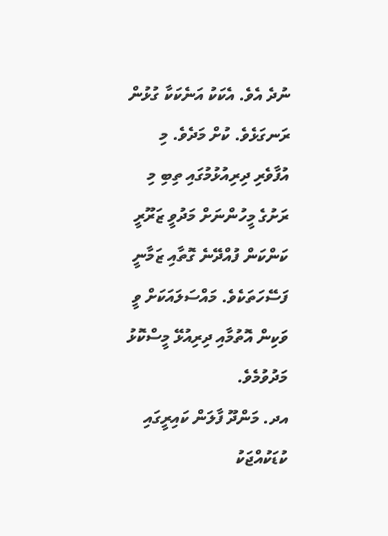ނުދެ އެވެ. އެކަކު އަނެކަކާ ގުޅުން ރަނގަޅެވެ. ކުށް މަދެވެ. މި އުފާވެރި ދިރިއުޅުމުގައި ތިބި މި ރަށުގެ މީހުންނަށް މަދުވީ ޒަރޫރީ ކަންކަން ފުއްދޭނެ ގޮތާއި ޒަމާނީ ފަސޭހަތަކެވެ. މައްސަލައަކަށް ވީ ވަކިން އޮތުމާއި ދިރިއުޅޭ މީސްކޮޅު މަދުވުމެވެ.
އދ. މަންދޫ ފާލަން ކައިރީގައި ކުޑަކުއްޖަކު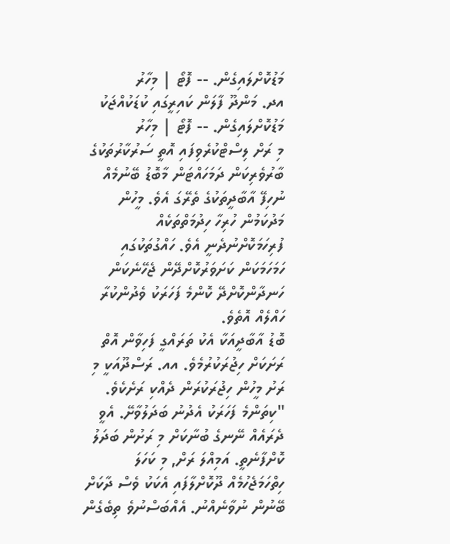މަޑުކޮށްލައިގެން. -- ފޮޓޯ | މިހާރު
އދ. މަންދޫ ފާލަން ކައިރީގައި ކުޑަކުއްޖަކު މަޑުކޮށްލައިގެން. -- ފޮޓޯ | މިހާރު
މި ރަށް ލިސްޓްކުރެވިފައި އޮތީ ސަރުކާރުތަކުގެ ބާރުވެރިކަން ދަމަހައްޓަން މާބޮޑު ބޭނުމެއް ނުހިފޭ އާބާދީތަކުގެ ތެރޭގަ އެވެ. މީހުން މަދުކަމުން ހުރިހާ ހިދުމަތްތަކެއް ފުރިހަމަކޮށްނުދެނީ އެވެ. ހައްގުތަކުގައި ހަމަހަމަކަން ކަށަވަރުކޮށްދޭން ޖެހޭނެކަން ހަނދާންކޮށްދޭ ކޮންމެ ފަހަރަކު ވެދުންކުރާ ހައްލެއް އޮތެވެ.
ބޮޑު އާބާދީއަކާ އެކު ތަރައްގީ ފަހިވާން އޮތް ރަށަކަށް ހިޖުރަކުރުމެވެ. އއ. ރަސްދޫއަކީ މި ރަށު މީހުން ހިޖުރަކުރަން ދެއްކި ރަށެކެވެ.
"ކިތަންމެ ފަހަރަކު އެދުނު ބަދަލުވާށޭ. އެވީ ދެރައެއް ނޭނގެ ބުނާކަށް މި ރަށުން ބަދަލު ކޮށްފާނެތީ. އަމިއްލަ ރަށް, މި ކަހަލަ ހިތްހަމަޖެހުމެއް ދޫކޮށްލާފައި އެކަކު ވެސް ދާކަށް ބޭނުން ނުވާނެއްނު. އެއްބަސްނުވެ ތިބެގެން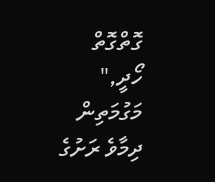ގޮތްގޮތް ހޯދީ," މަގުމަތިން ދިމާވެ ރަށުގެ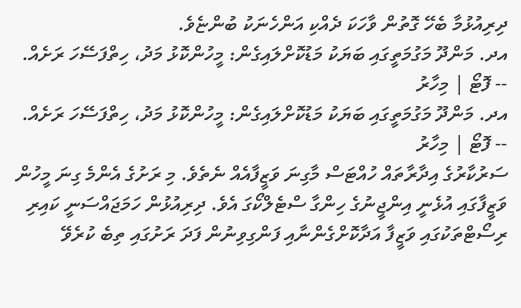ދިރިއުޅުމާ ބެހޭ ގޮތުން ވާހަކަ ދެއްކި އަންހެނަކު ބުންޏެވެ.
އދ. މަންދޫ މަގުމަތީގައި ބަޔަކު މަޑުކޮށްލައިގެން: މީހުންކޮޅު މަދު، ހިތްފަސޭހަ ރަށެއް. -- ފޮޓޯ | މިހާރު
އދ. މަންދޫ މަގުމަތީގައި ބަޔަކު މަޑުކޮށްލައިގެން: މީހުންކޮޅު މަދު، ހިތްފަސޭހަ ރަށެއް. -- ފޮޓޯ | މިހާރު
ސަރުކާރުގެ އިދާރާތައް ހުއްޓަސް މާގިނަ ވަޒީފާއެއް ނެތެވެ. މި ރަށުގެ އެންމެ ގިނަ މީހުން ވަޒީފާގައި އުޅެނީ އިންޖީނުގެ ހިންގާ ސްޓެލްކޯގަ އެވެ. ދިރިއުޅުން ހަމަޖައްސަނީ ކައިރި ރިސޯޓްތަކުގައި ވަޒީފާ އަދާކޮށްގެންނާއި ފަންގިވިނުން ފަދަ ރަށުގައި ތިބެ ކުރެވޭ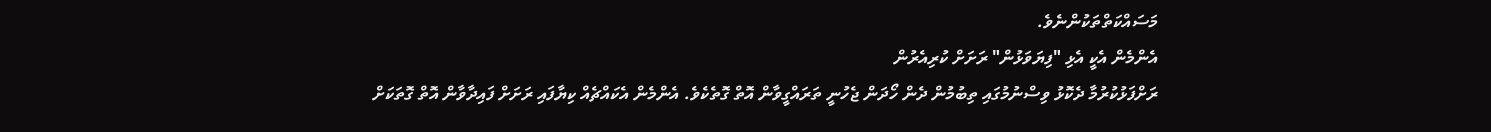މަސައްކަތްތަކުންނެވެ.
އެންމެން އެކީ އެޅި "ފިޔަވަޅުން" ރަށަށް ކުރިއެރުން
ރަށްފަޅުކުރުމާ ދެކޮޅު ވިސްނުމުގައި ތިބުމުން ދެން ހޯދަން ޖެހުނީ ތަރައްގީވާން އޮތް ގޮތެކެވެ. އެންމެން އެކައްޗެއް ކިޔާފައި ރަށަށް ފައިދާވާން އޮތް ގޮތަކަށް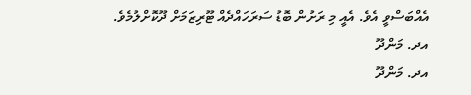އެއްބަސްވީ އެވެ. އެއީ މި ރަށުން ބޮޑު ސަރަހައްދެއް ޓޫރިޒަމަށް ދޫކޮށްލުމެވެ.
އދ. މަންދޫ
އދ. މަންދޫ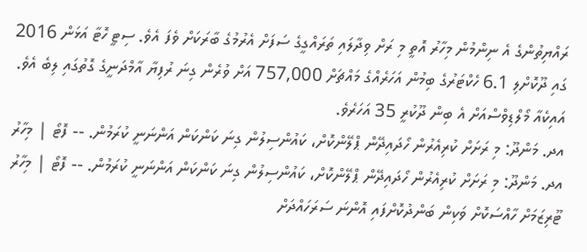ރައްޔިތުންގެ އެ ނިންމުން މިހާރު އޮތީ މި ރަށް ވިދާލައި ތަރައްގީގެ ސަފަށް އެރުމުގެ ބާރަކަށް ވެފަ އެވެ. ސިޓީ ހޮޓާ އަޅަން 2016 ގައި ދޫކޮށްލި 6.1 ހެކްޓަރުގެ ބިމުން އަހަރެއްގެ މައްޗަށް 757,000 އަށް ވުރެން ގިނަ ރުފިޔާ އާމްދަނީގެ ގޮތުގައި ލިބެ އެވެ. އައިކެއާ މޯލްޑިވްސްއަށް އެ ބިން ދޫކުރީ 35 އަހަރެވެ.
އދ. މަންދޫ: މި ރަށަށް ކުރިއެރުން ހޯދައިދޭން ޕްލޭންކޮށް، ކައުންސިލުން ގިނަ ކަންކަން އަންނަނީ ކުރަމުން. -- ފޮޓޯ | މިހާރު
އދ. މަންދޫ: މި ރަށަށް ކުރިއެރުން ހޯދައިދޭން ޕްލޭންކޮށް، ކައުންސިލުން ގިނަ ކަންކަން އަންނަނީ ކުރަމުން. -- ފޮޓޯ | މިހާރު
ޓޫރިޒަމަށް ހާއްސަކޮށް ވަކިން ބަންދުކޮށްފައި އޮންނަ ސަރަހައްދަށް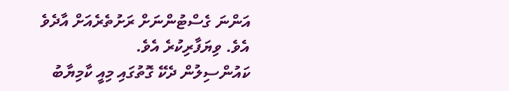އަންނަ ގެސްޓުންނަށް ރަށުތެރެއަށް އާދެވެ އެވެ. ވިޔަފާރިކުރެ އެވެ.
ކައުންސިލުން ދެކޭ ގޮތުގައި މިއީ ކާމިޔާބު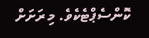ކޮންސެޕްޓެކެވެ. މި ރަށަށް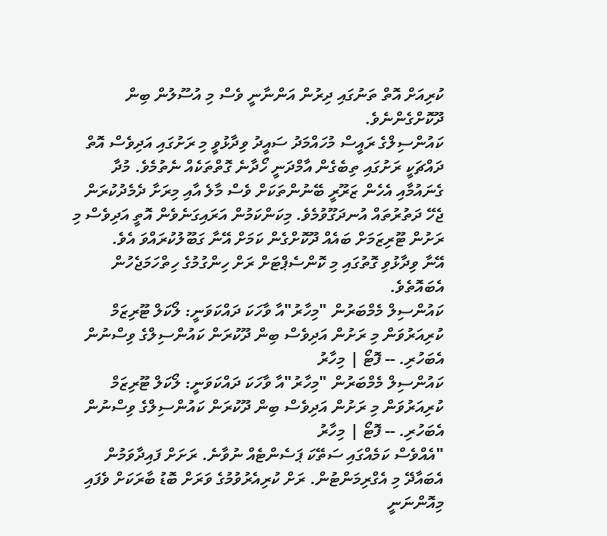ކުރިއަށް އޮތް ތަނުގައި ދިރުން އަންނާނީ ވެސް މި އުސޫލުން ބިން ދޫކޮށްގެންނެވެ.
ކައުންސިލްގެ ރައީސް މުހައްމަދު ސައީދު ވިދާޅުވީ މި ރަށުގައި އަދިވެސް އޮތް ދައްޗަކީ ރަށުގައި ތިބެގެން އާމްދަނީ ހޯދާނެ ގޮތްތަކެއް ނެތުމެވެ. މުދާ ގެނައުމާއި އެހެން ޒަރޫރީ ބޭނުންތަކަށް ވެސް މާލެ އާއި މިރަށާ ދެމެދުކުރަން ޖެހޭ ދަތުރުތައް އުނދަގޫވުމެވެ. މިކަންކަމުން އަރައިގަނެވެން އޮތީ އަދިވެސް މި ރަށުން ޓޫރިޒަމަށް ބައެއް ދޫކޮށްގެން ކަމަށް އޭނާ ގަބޫލުކުރައްވަ އެވެ.
އޭނާ ވިދާޅުވި ގޮތުގައި މި ކޮންސެޕްޓަށް ރަށް ހިންގުމުގެ ހިތްހަމަޖެހުން އެބައޮތެވެ.
ކައުންސިލް މެމްބަރުން "މިހާރު"އާ ވާހަކަ ދައްކަވަނީ: ލޯކަލް ޓޫރިޒަމް ކުރިއަރުވަން މި ރަށުން އަދިވެސް ބިން ދޫކުރަން ކައުންސިލްގެ ވިސްނުން އެބަހުރި. -- ފޮޓޯ | މިހާރު
ކައުންސިލް މެމްބަރުން "މިހާރު"އާ ވާހަކަ ދައްކަވަނީ: ލޯކަލް ޓޫރިޒަމް ކުރިއަރުވަން މި ރަށުން އަދިވެސް ބިން ދޫކުރަން ކައުންސިލްގެ ވިސްނުން އެބަހުރި. -- ފޮޓޯ | މިހާރު
"އެއްވެސް ކަމެއްގައި ސަތޭކަ ޕަސެންޓެއް ނުވާނެ. ރަށަށް ފައިދާވަމުން އެބައާދޭ މި އެގްރިމަންޓުން. ރަށް ކުރިއެރުވުމުގެ ވަރަށް ބޮޑު ބާރަކަށް ވެފައި މިއޮންނަނީ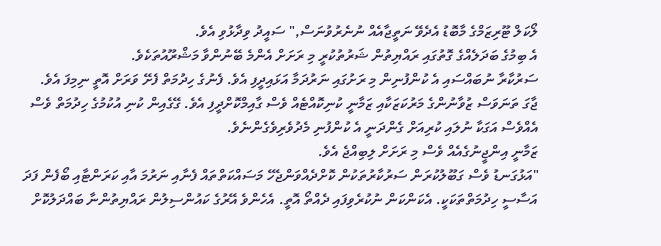ލޯކަލް ޓޫރިޒަމްގެ މާބޮޑު އެދެވޭ ނަތީޖާއެއް ނުނެރުވުނަސް," ސައީދު ވިދާޅުވި އެވެ.
އެ ބިމުގެ ބަދަލެއްގެ ގޮތުގައި ރައްޔިތުން ޝަރުތުކުރީ މި ރަށަށް އެންމެ ބޭނުންވާ މަޝްރޫއުތަކެވެ.
ސަރުކާރާ ނުބައްސައި އެ ކުންފުނިން މި ރަށުގައި ނަރުދަމާ އަޅައިދީފި އެވެ. ފެނުގެ ހިދުމަތް ފެށޭ ވަރަށް އޮތީ ނިމިފަ އެވެ. ޖާގަ ތަނަވަސް ޒުވާނުންގެ މަރުކަޒަކާއި ޒަމާނީ ކުނިކޮއްޓެއް ވެސް ގާއިމްކޮށްދީފި އެވެ. ގޭގެއިން ކުނި އުކުމުގެ ހިދުމަތް ވެސް އެއްވެސް އަގަކާ ނުލައި ކުރިއަށް ގެންދަނީ އެ ކުންފުނި މެދުވެރިވެގެންނެވެ.
ޒަމާނީ އިންޖީނުގެއެއް ވެސް މި ރަށަށް ލިބިއްޖެ އެވެ.
"އަޅުގަނޑު ވެސް ގަބޫލުކުރަން ސަރުކާރުތަކުން ކޮށްދެއްވަންޖެހޭ މަސައްކަތްތައް ފެނާއި ނަރުމަ އާއި ކަރަންޓާއި ބޯފެން ފަދަ އަސާސީ ހިދުމަތްތަކަކީ. އެކަންކަން ނުކުރެވިފައި ދެއްތޯ އޮތީ. އެހެންވެ އޭރުގެ ކައުންސިލުން ރައްޔިތުންނާ ބައްދަލުކޮށް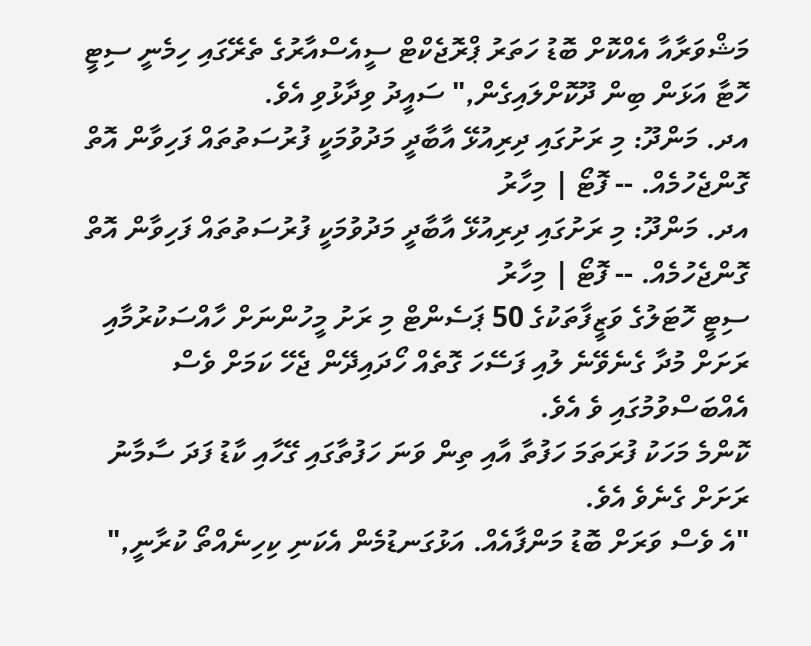މަޝްވަރާއާ އެއްކޮށް ބޮޑު ހަތަރު ޕްރޮޖެކްޓް ސީއެސްއާރުގެ ތެރޭގައި ހިމެނީ ސިޓީ ހޮޓާ އަޅަން ބިން ދޫކޮށްލައިގެން," ސައީދު ވިދާޅުވި އެވެ.
އދ. މަންދޫ: މި ރަށުގައި ދިރިއުޅޭ އާބާދީ މަދުވުމަކީ ފުރުސަތުތައް ފަހިވާން އޮތް ގޮންޖެހުމެއް. -- ފޮޓޯ | މިހާރު
އދ. މަންދޫ: މި ރަށުގައި ދިރިއުޅޭ އާބާދީ މަދުވުމަކީ ފުރުސަތުތައް ފަހިވާން އޮތް ގޮންޖެހުމެއް. -- ފޮޓޯ | މިހާރު
ސިޓީ ހޮޓަލުގެ ވަޒީފާތަކުގެ 50 ޕަސެންޓް މި ރަށު މީހުންނަށް ހާއްސަކުރުމާއި ރަށަށް މުދާ ގެނެވޭނެ ލުއި ފަސޭހަ ގޮތެއް ހޯދައިދޭން ޖެހޭ ކަމަށް ވެސް އެއްބަސްވުމުގައި ވެ އެވެ.
ކޮންމެ މަހަކު ފުރަތަމަ ހަފުތާ އާއި ތިން ވަނަ ހަފުތާގައި ގޭހާއި ކާޑު ފަދަ ސާމާނު ރަށަށް ގެނެވެ އެވެ.
"އެ ވެސް ވަރަށް ބޮޑު މަންފާއެއް. އަޅުގަނޑުމެން އެކަނި ކިހިނެއްތޯ ކުރާނީ,"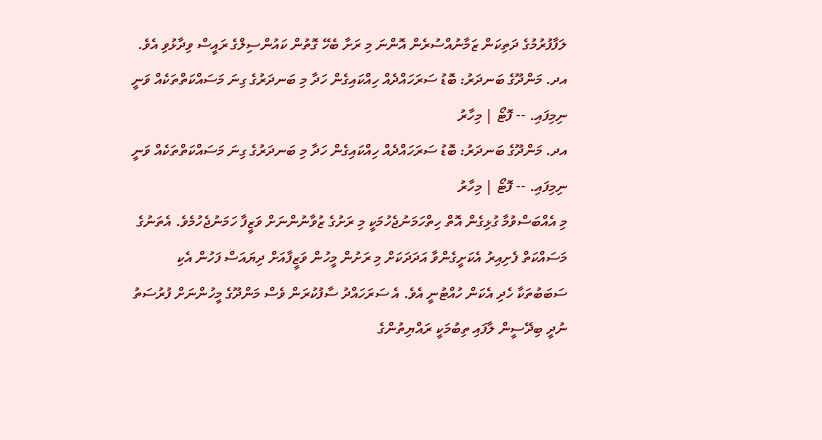ލަފާފުރުމުގެ ދަތިކަން ޒަމާނުއްސުރެން އޮންނަ މި ރަށާ ބެހޭ ގޮތުން ކައުންސިލްގެ ރައީސް ވިދާޅުވި އެވެ.
އދ. މަންދޫގެ ބަނދަރު: ބޮޑު ސަރަހައްދެއް ހިއްކައިގެން ހަދާ މި ބަނދަރުގެ ގިނަ މަސައްކަތްތަކެއް ވަނީ ނިމިފައި. -- ފޮޓޯ | މިހާރު
އދ. މަންދޫގެ ބަނދަރު: ބޮޑު ސަރަހައްދެއް ހިއްކައިގެން ހަދާ މި ބަނދަރުގެ ގިނަ މަސައްކަތްތަކެއް ވަނީ ނިމިފައި. -- ފޮޓޯ | މިހާރު
މި އެއްބަސްވުމާ ގުޅިގެން އޮތް ހިތްހަމަނުޖެހުމަކީ މި ރަށުގެ ޒުވާނުންނަށް ވަޒީފާ ހަމަނުޖެހުމެވެ. އެތަނުގެ މަސައްކަތް ފެށިއިރު އެކަށީގެންވާ އަދަދަކަށް މި ރަށުން މީހުން ވަޒީފާއަށް ދިޔައަސް ފަހުން އެކި ސަބަބުތަކާ ހެދި އެކަން ހުއްޓުނީ އެވެ. އެ ސަރަހައްދު ސާފުކުރަން ވެސް މަންދޫގެ މީހުންނަށް ފުރުސަތު ނުދީ ބިދޭސީން ލާފައި ތިބުމަކީ ރައްޔިތުންގެ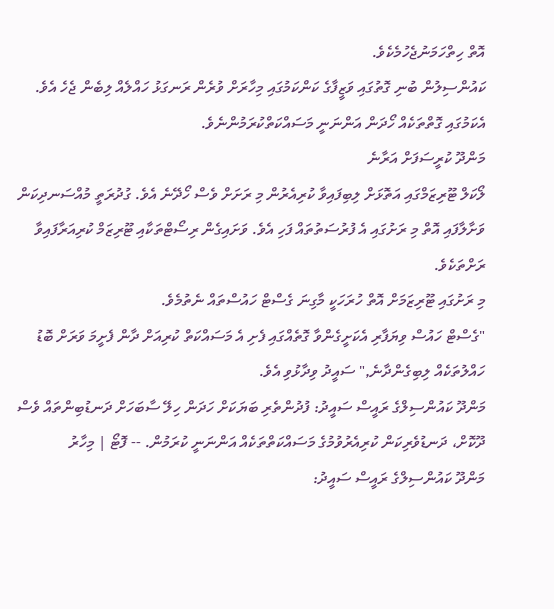އޮތް ހިތްހަމަނުޖެހުމެކެވެ.
ކައުންސިލުން ބުނި ގޮތުގައި ވަޒީފާގެ ކަންކަމުގައި މިހާރަށް ވުރެން ރަނގަޅު ހައްލެއް ލިބެން ޖެހެ އެވެ. އެކަމުގައި ގޮތްތަކެއް ހޯދަން އަންނަނީ މަސައްކަތްކުރަމުންނެވެ.
މަންދޫ ކުރީސަފަށް އަރާނެ
ލޯކަލް ޓޫރިޒަމްގައި އަތޮޅަށް ލިބިފައިވާ ކުރިއެރުން މި ރަށަށް ވެސް ހޯދޭނެ އެވެ. ގުދުރަތީ މުއްސަނދިކަން ވަށާލާފައި އޮތް މި ރަށުގައި އެ ފުރުސަތުތައް ފަހި އެވެ. ވަށައިގެން ރިސޯޓްތަކާއި ޓޫރިޒަމް ކުރިއަރާފައިވާ ރަށްތަކެވެ.
މި ރަށުގައި ޓޫރިޒަމަށް އޮތް ހުރަހަކީ މާގިނަ ގެސްޓް ހައުސްތައް ނެތުމެވެ.
"ގެސްޓް ހައުސް ވިޔަފާރި އެކަށީގެންވާ ގޮތެއްގައި ފެށި އެ މަސައްކަތް ކުރިއަށް ދާން ފެށީމަ ވަރަށް ބޮޑު ހައްލުތަކެއް ލިބިގެންދާނެ," ސައީދު ވިދާޅުވި އެވެ.
މަންދޫ ކައުންސިލްގެ ރައީސް ސައީދު: ފުދުންތެރި ބަޔަކަށް ހަދަން ހިލޭ ސާބަހަށް ދަނޑުބިންތައް ވެސް ދޫކޮށް، ދަނޑުވެރިކަން ކުރިއެރުވުމުގެ މަސައްކަތްތަކެއް އަންނަނީ ކުރަމުން. -- ފޮޓޯ | މިހާރު
މަންދޫ ކައުންސިލްގެ ރައީސް ސައީދު: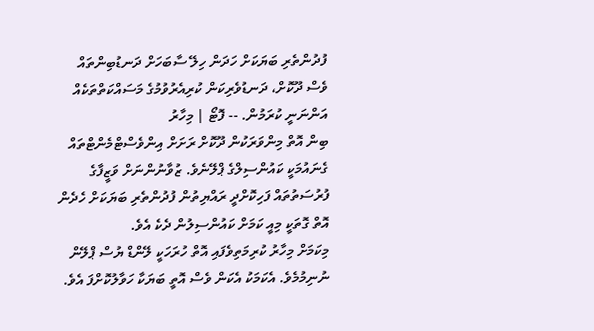ފުދުންތެރި ބަޔަކަށް ހަދަން ހިލޭ ސާބަހަށް ދަނޑުބިންތައް ވެސް ދޫކޮށް، ދަނޑުވެރިކަން ކުރިއެރުވުމުގެ މަސައްކަތްތަކެއް އަންނަނީ ކުރަމުން. -- ފޮޓޯ | މިހާރު
ބިން އޮތް މިންވަރަކުން ދޫކޮށް ރަށަށް އިންވެސްޓްމެންޓްތައް ގެނައުމަކީ ކައުންސިލްގެ ޕްލޭނެވެ. ޒުވާނުންނަށް ވަޒީފާގެ ފުރުސަތުތައް ފަހިކޮށްދީ ރައްޔިތުން ފުދުންތެރި ބަޔަކަށް ހެދެން އޮތް ގޮތަކީ މިއީ ކަމަށް ކައުންސިލުން ދެކެ އެވެ.
މިކަމަށް މިހާރު ކުރިމަތިވެފައި އޮތް ހުރަހަކީ ލޭންޑް ޔުސް ޕްލޭން ނުނިމުމެވެ. އެކަމަކު އެކަން ވެސް އޮތީ ބަޔަކާ ހަވާލުކޮށްފަ އެވެ.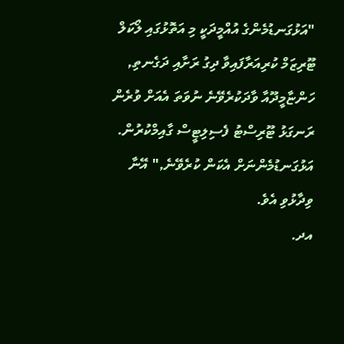"އަޅުގަނޑުމެންގެ އުއްމީދަކީ މި އަތޮޅުގައި ލޯކަލް ޓޫރިޒަމް ކުރިއަރާފައިވާ ދިގު ރަށާއި ދަގެނތި, ހަންޏާމީދޫއާ ވާދަކުރެވޭނެ ނުވަތަ އެއަށް ވުރެން ރަނގަޅު ޓޫރިސްޓު ފެސިލިޓީސް ގާއިމްކުރުން. އަޅުގަނޑުމެންނަށް އެކަން ކުރެވޭނެ," އޭނާ ވިދާޅުވި އެވެ.
އދ.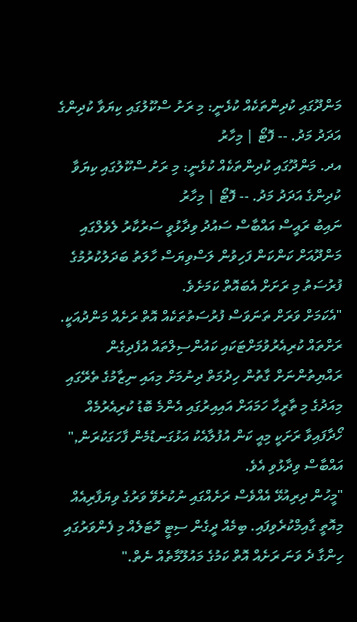މަންދޫގައި ކުދިންތަކެއް ކުޅެނީ: މި ރަށު ސްކޫލުގައި ކިޔަވާ ކުދިންގެ އަދަދު މަދު. -- ފޮޓޯ | މިހާރު
އދ. މަންދޫގައި ކުދިންތަކެއް ކުޅެނީ: މި ރަށު ސްކޫލުގައި ކިޔަވާ ކުދިންގެ އަދަދު މަދު. -- ފޮޓޯ | މިހާރު
ނައިބު ރައީސް އައްބާސް ސައުދު ވިދާޅުވީ ސަރުކާރު ލެވެލްގައި މަންދޫއަށް ކަންކަން ފަހިވުން ލަސްވިޔަސް ހާލަތު ބަދަލުކުރުމުގެ ފުރުސަތު މި ރަށަށް އެބައޮތް ކަމަށެވެ.
"އެކަމަށް ވަރަށް ތަނަވަސް ފުރުސަތުތަކެއް އޮތް ރަށެއް މަންދުއަކީ. ރަށްތައް ކުރިއެރުވުމަށްޓަކައި ކައުންސިލްތައް އުފެދިގެން ރައްޔިތުންނަށް ގާތުން ހިދުމަތް ދިނުމަށް މިއައި ނިޒާމުގެ ތެރޭގައި މިއަދުގެ މި ތާރީހާ ހަމައަށް އައިއިރުގައި އެންމެ ބޮޑު ކުރިއެރުމެއް ހޯދާފައިވާ ރަށަކީ މިއީ ކަން އުފުލާއެކު އަޅުގަނޑުމެން ފާހަގަކުރަން," އައްބާސް ވިދާޅުވި އެވެ.
"މީހުން ދިރިއުޅޭ އެއްވެސް ރަށެއްގައި ނުކުރެވޭ ވަރުގެ ވިޔަފާރިއެއް މިއޮތީ ގާއިމްކުރެވިފައި. ބިމެއް ދީގެން ސިޓީ ހޮޓަލެއް މި ފެންވަރުގައި ހިންގާ ދެ ވަނަ ރަށެއް އޮތް ކަމުގެ މައުލޫމާތެއް ނެތް."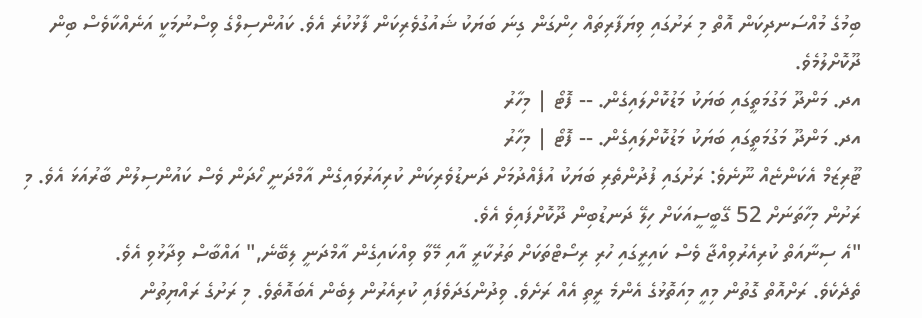ބިމުގެ މުއްސަނދިކަން އޮތް މި ރަށުގައި ވިޔަފާރިތައް ހިންގަން ގިނަ ބަޔަކު ޝައުގުވެރިކަން ފާޅުކުރެ އެވެ. ކައުންސިލްގެ ވިސްނުމަކީ އަނެއްކާވެސް ބިން ދޫކޮށްލުމެވެ.
އދ. މަންދޫ މަގުމަތީގައި ބަޔަކު މަޑުކޮށްލައިގެން. -- ފޮޓޯ | މިހާރު
އދ. މަންދޫ މަގުމަތީގައި ބަޔަކު މަޑުކޮށްލައިގެން. -- ފޮޓޯ | މިހާރު
ޓޫރިޒަމް އެކަންޏެއް ނޫނެވެ: ރަށުގައި ފުދުންތެރި ބަޔަކު އުފެއްދުމަށް ދަނޑުވެރިކަން ކުރިއަރުވައިގެން އާމްދަނީ ހޯދަން ވެސް ކައުންސިލުން ބާރުއަޅަ އެވެ. މި ރަށުން މިހާތަނަށް 52 ގޭބީސީއަކަށް ހިލޭ ދަނޑުބިން ދޫކޮށްފައިވެ އެވެ.
"އެ ސިނާއަތް ކުރިއެރުވިއްޖާ ވެސް ކައިރީގައި ހުރި ރިސޯޓްތަކަށް ތަރުކާރީ އާއި މޭވާ ވިއްކައިގެން އާމްދަނީ ލިބޭނެ," އައްބާސް ވިދާޅުވި އެވެ.
ތެދެކެވެ. ރަށްއޮތް ގޮތުން މިއީ މިއަތޮޅުގެ އެންމެ ރީތި އެއް ރަށެވެ. ވިދުންގަދަވެފައި ކުރިއެރުން ލިބެން އެބައޮތެވެ. މި ރަށުގެ ރައްޔިތުން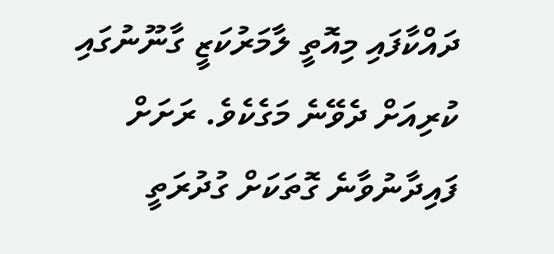ދައްކާފައި މިއޮތީ ލާމަރުކަޒީ ގާނޫނުގައި ކުރިއަށް ދެވޭނެ މަގެކެވެ. ރަށަށް ފައިދާނުވާނެ ގޮތަކަށް ގުދުރަތީ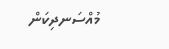މުއްސަނދިކަން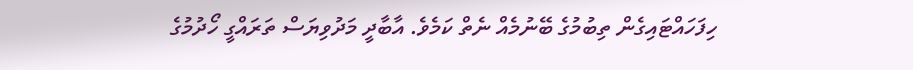ހިފަހައްޓައިގެން ތިބުމުގެ ބޭނުމެއް ނެތް ކަމެވެ. އާބާދީ މަދުވިޔަސް ތަރައްގީ ހޯދުމުގެ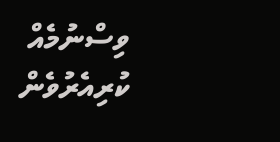ވިސްނުމެއް ކުރިއެރުވެން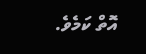އޮތް ކަމެވެ.